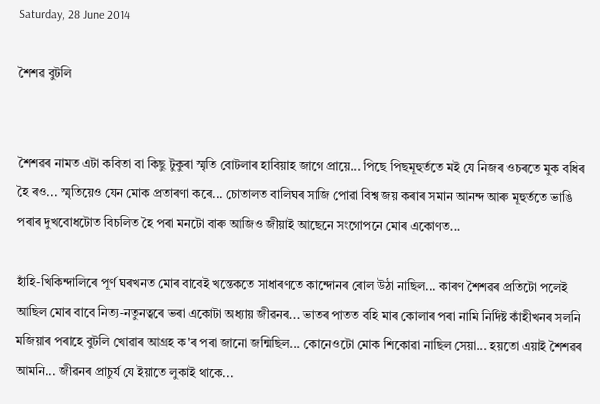Saturday, 28 June 2014

শৈশৱ বুটলি


শৈশৱৰ নামত এটা কবিতা বা কিছু টুকুৰা স্মৃতি বোটলাৰ হাবিয়াহ জাগে প্ৰায়ে... পিছে পিছমূহুৰ্ততে মই যে নিজৰ ওচৰতে মুক বধিৰ হৈ ৰও... স্মৃতিয়েও যেন মোক প্ৰতাৰণা কৰে... চোতালত বালিঘৰ সাজি পোৱা বিশ্ব জয় কৰাৰ সমান আনন্দ আৰু মূহুৰ্ততে ভাঙি পৰাৰ দুখবোধটোত বিচলিত হৈ পৰা মনটো বাৰু আজিও জীয়াই আছেনে সংগোপনে মোৰ একোণত...

হাঁহি-খিকিন্দালিৰে পূৰ্ণ ঘৰখনত মোৰ বাবেই খন্তেকতে সাধাৰণতে কান্দোনৰ ৰোল উঠা নাছিল... কাৰণ শৈশৱৰ প্ৰতিটো পলেই আছিল মোৰ বাবে নিত্য-নতুনত্বৰে ভৰা একোটা অধ্যায় জীৱনৰ... ভাতৰ পাতত বহি মাৰ কোলাৰ পৰা নামি নিৰ্দিষ্ট কাঁহীখনৰ সলনি মজিয়াৰ পৰাহে বুটলি খোৱাৰ আগ্ৰহ ক'ৰ পৰা জানো জন্মিছিল... কোনেওটো মোক শিকোৱা নাছিল সেয়া... হয়তো এয়াই শৈশৱৰ আমনি... জীৱনৰ প্ৰাচুৰ্য যে ইয়াতে লুকাই থাকে...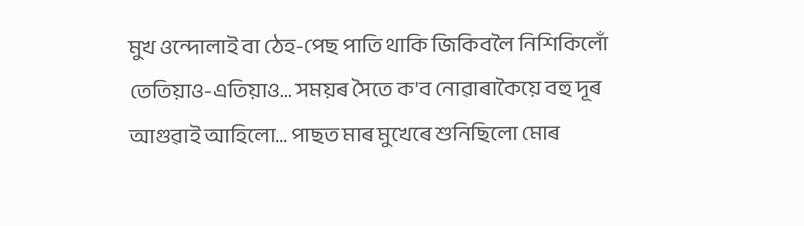মুখ ওন্দোলাই বা ঠেহ-পেছ পাতি থাকি জিকিবলৈ নিশিকিলোঁ তেতিয়াও-এতিয়াও... সময়ৰ সৈতে ক'ব নোৱাৰাকৈয়ে বহু দূৰ আগুৱাই আহিলো... পাছত মাৰ মুখেৰে শুনিছিলো মোৰ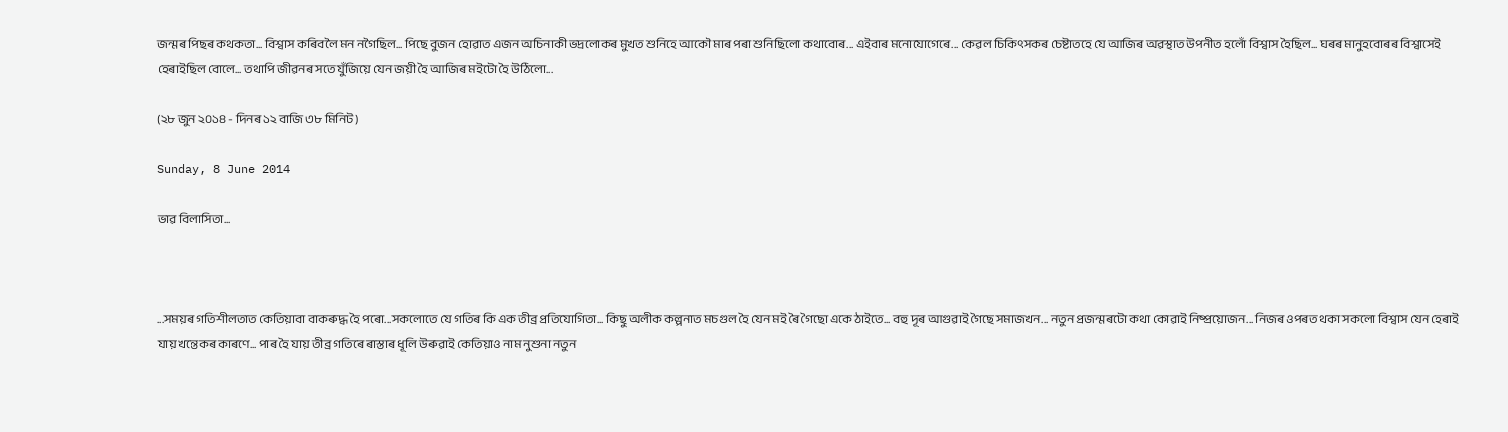জন্মৰ পিছৰ কথকতা... বিশ্বাস কৰিবলৈ মন নগৈছিল... পিছে বুজন হোৱাত এজন অচিনাকী ভদ্ৰলোকৰ মুখত শুনিহে আকৌ মাৰ পৰা শুনিছিলো কথাবোৰ... এইবাৰ মনোযোগেৰে... কেৱল চিকিৎসকৰ চেষ্টাতহে যে আজিৰ অৱস্থাত উপনীত হলোঁ বিশ্বাস হৈছিল... ঘৰৰ মানুহবোৰৰ বিশ্বাসেই হেৰাইছিল বোলে... তথাপি জীৱনৰ সতে যুঁজিয়ে যেন জয়ী হৈ আজিৰ মইটো হৈ উঠিলো...

(২৮ জুন ২০১৪ - দিনৰ ১২ বাজি ৩৮ মিনিট)

Sunday, 8 June 2014

ভাৱ বিলাসিতা...



...সময়ৰ গতিশীলতাত কেতিয়াবা বাকৰুদ্ধ হৈ পৰো...সকলোতে যে গতিৰ কি এক তীব্ৰ প্ৰতিযোগিতা... কিছু অলীক কল্পনাত মচগুল হৈ যেন মই ৰৈ গৈছো একে ঠাইতে... বহু দূৰ আগুৱাই গৈছে সমাজখন... নতুন প্ৰজন্মৰটো কথা কোৱাই নিষ্প্ৰয়োজন... নিজৰ ওপৰত থকা সকলো বিশ্বাস যেন হেৰাই যায় খন্তেকৰ কাৰণে... পাৰ হৈ যায় তীব্ৰ গতিৰে ৰাস্তাৰ ধূলি উৰুৱাই কেতিয়াও নাম নুশুনা নতুন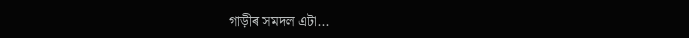গাড়ীৰ সমদল এটা...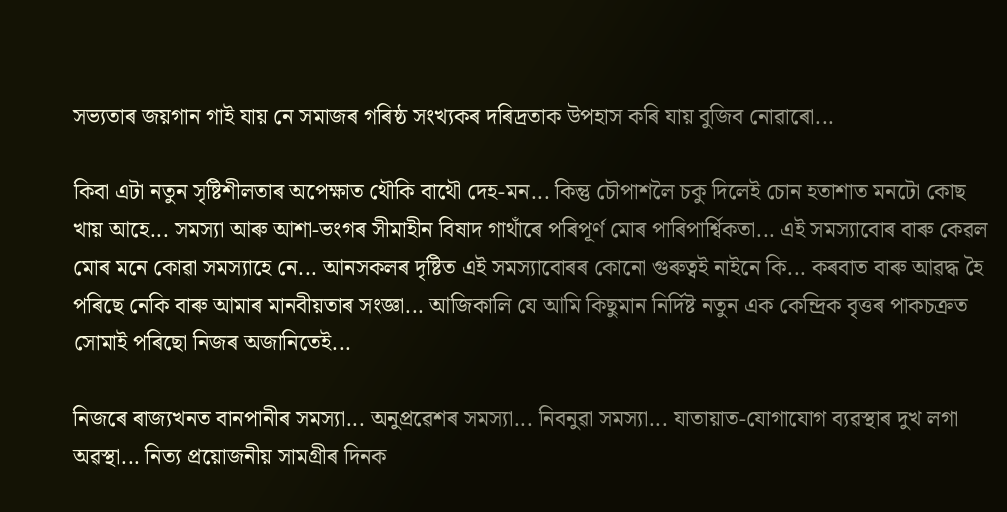সভ্যতাৰ জয়গান গাই যায় নে সমাজৰ গৰিষ্ঠ সংখ্যকৰ দৰিদ্ৰতাক উপহাস কৰি যায় বুজিব নোৱাৰো...

কিবা এটা নতুন সৃষ্টিশীলতাৰ অপেক্ষাত থৌকি বাথৌ দেহ-মন... কিন্তু চৌপাশলৈ চকু দিলেই চোন হতাশাত মনটো কোছ খায় আহে... সমস্যা আৰু আশা-ভংগৰ সীমাহীন বিষাদ গাথাঁৰে পৰিপূৰ্ণ মোৰ পাৰিপাৰ্শ্বিকতা... এই সমস্যাবোৰ বাৰু কেৱল মোৰ মনে কোৱা সমস্যাহে নে... আনসকলৰ দৃষ্টিত এই সমস্যাবোৰৰ কোনো গুৰুত্বই নাইনে কি... কৰবাত বাৰু আৱদ্ধ হৈ পৰিছে নেকি বাৰু আমাৰ মানবীয়তাৰ সংজ্ঞা... আজিকালি যে আমি কিছুমান নিৰ্দিষ্ট নতুন এক কেন্দ্ৰিক বৃত্তৰ পাকচক্ৰত সোমাই পৰিছো নিজৰ অজানিতেই...

নিজৰে ৰাজ্যখনত বানপানীৰ সমস্যা... অনুপ্ৰৱেশৰ সমস্যা... নিবনুৱা সমস্যা... যাতায়াত-যোগাযোগ ব্যৱস্থাৰ দুখ লগা অৱস্থা... নিত্য প্ৰয়োজনীয় সামগ্ৰীৰ দিনক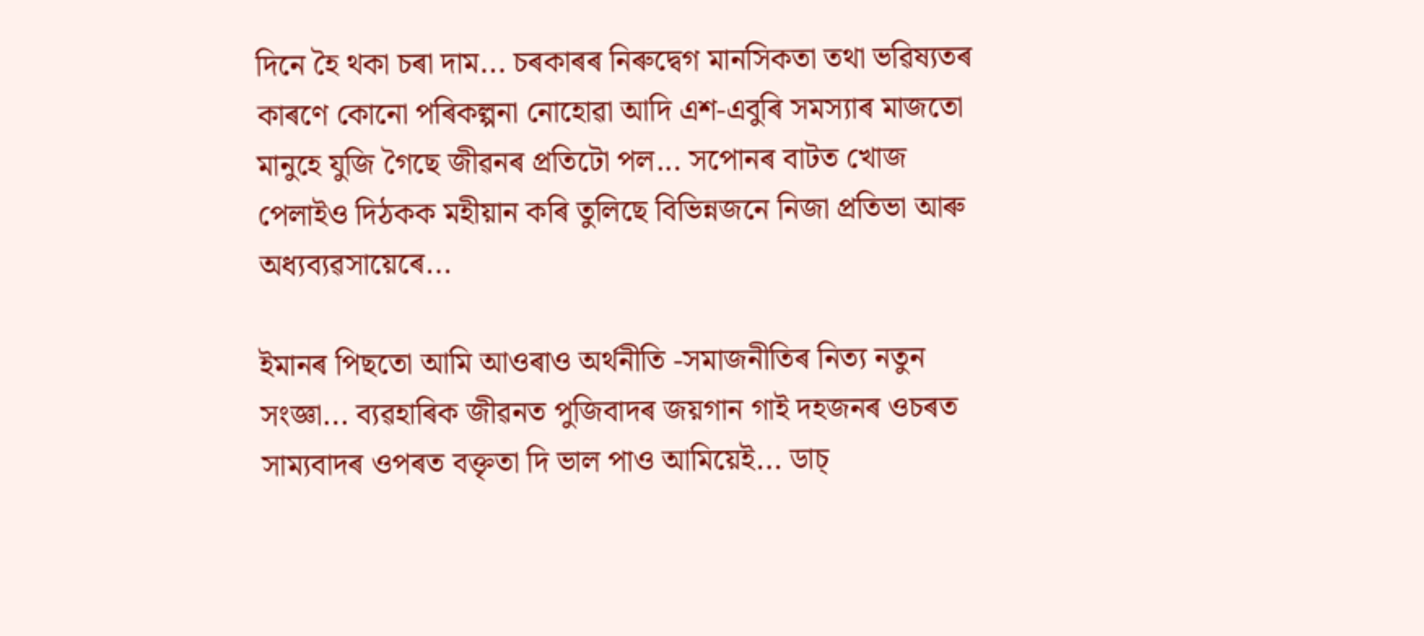দিনে হৈ থকা চৰা দাম... চৰকাৰৰ নিৰুদ্বেগ মানসিকতা তথা ভৱিষ্যতৰ কাৰণে কোনো পৰিকল্পনা নোহোৱা আদি এশ-এবুৰি সমস্যাৰ মাজতো মানুহে যুজি গৈছে জীৱনৰ প্ৰতিটো পল... সপোনৰ বাটত খোজ পেলাইও দিঠকক মহীয়ান কৰি তুলিছে বিভিন্নজনে নিজা প্ৰতিভা আৰু অধ্যব্যৱসায়েৰে...

ইমানৰ পিছতো আমি আওৰাও অৰ্থনীতি -সমাজনীতিৰ নিত্য নতুন সংজ্ঞা... ব্যৱহাৰিক জীৱনত পুজিবাদৰ জয়গান গাই দহজনৰ ওচৰত সাম্যবাদৰ ওপৰত বক্তৃতা দি ভাল পাও আমিয়েই... ডাচ্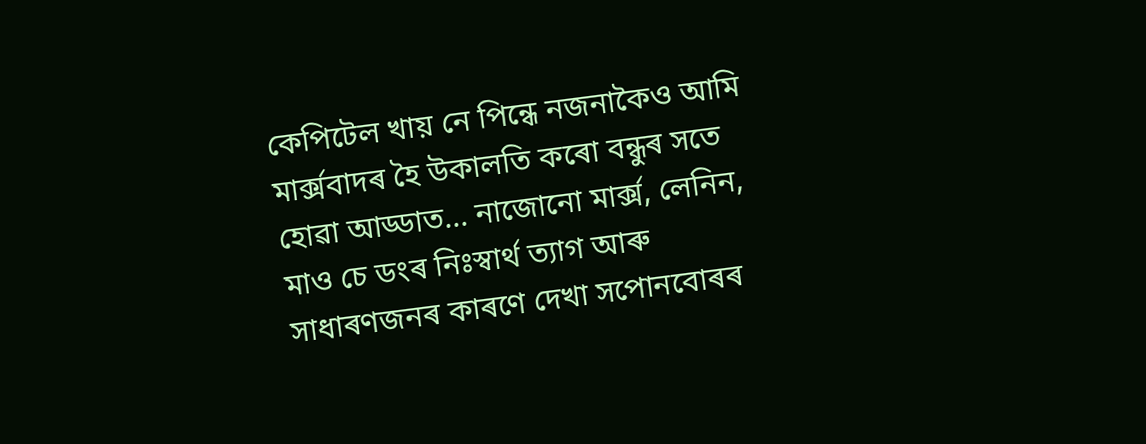কেপিটেল খায় নে পিন্ধে নজনাকৈও আমি মাৰ্ক্সবাদৰ হৈ উকালতি কৰো বন্ধুৰ সতে হোৱা আড্ডাত... নাজোনো মাৰ্ক্স, লেনিন, মাও চে ডংৰ নিঃস্বাৰ্থ ত্যাগ আৰু সাধাৰণজনৰ কাৰণে দেখা সপোনবোৰৰ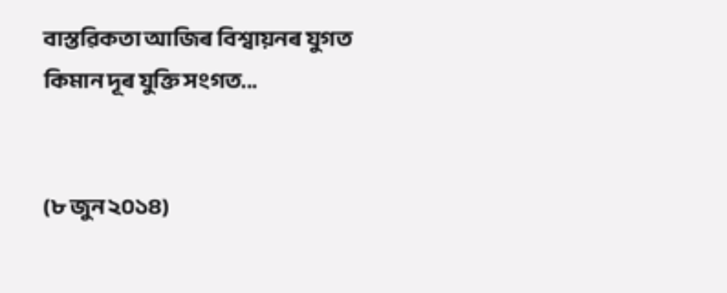বাস্তৱিকতা আজিৰ বিশ্বায়নৰ যুগত কিমান দূৰ যুক্তি সংগত...


(৮ জুন ২০১৪)